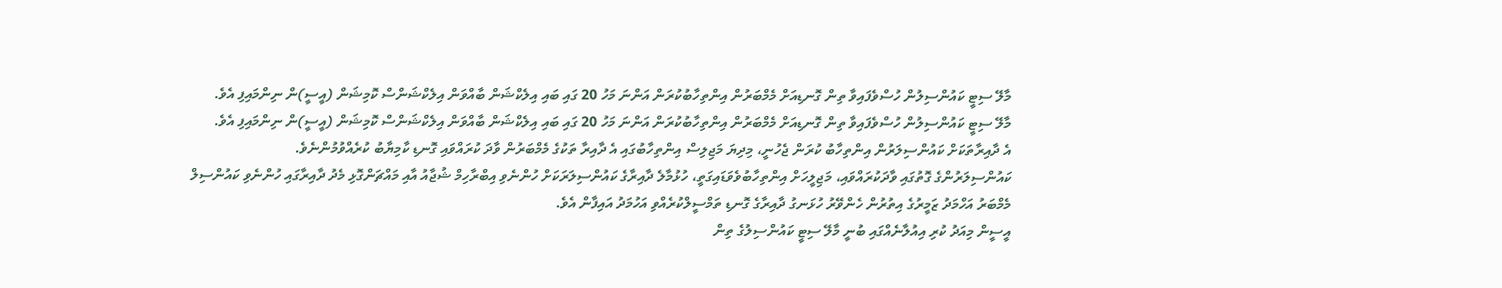މާލޭ ސިޓީ ކައުންސިލުން ހުސްވެފައިވާ ތިން ގޮނޑިއަށް މެމްބަރުން އިންތިހާބުކުރަން އަންނަ މަހު 20 ގައި ބައި އިލެކްޝަން ބާއްވަން އިލެކްޝަންސް ކޮމިޝަން (އީސީ)ން ނިންމައިފި އެވެ.
މާލޭ ސިޓީ ކައުންސިލުން ހުސްވެފައިވާ ތިން ގޮނޑިއަށް މެމްބަރުން އިންތިހާބުކުރަން އަންނަ މަހު 20 ގައި ބައި އިލެކްޝަން ބާއްވަން އިލެކްޝަންސް ކޮމިޝަން (އީސީ)ން ނިންމައިފި އެވެ.
އެ ދާއިރާތަކަށް ކައުންސިލަރުން އިންތިހާބު ކުރަން ޖެހުނީ، މިދިޔަ މަޖިލިސް އިންތިހާބުގައި އެ ދާއިރާ ތަކުގެ މެމްބަރުން ވާދަ ކުރައްވައި ގޮނޑި ކާމިޔާބު ކުރެއްވުމުންނެވެ.
ކައުންސިލަރުންގެ ގޮތުގައި ވާދަކުރައްވައި، މަޖިލީހަށް އިންތިހާބުވެވަޑައިގަތީ، ހުޅުމާލެ ދާއިރާގެ ކައުންސިލަރަކަށް ހުންނެވި އިބްރާހިމް ޝުޖާއު އާއި މައްޗަންގޮޅި މެދު ދާއިރާގައި ހުންނެވި ކައުންސިލް މެމްބަރު އަހްމަދު ޒަމީރުގެ އިތުރުން ހެންވޭރު ހުޅަނގު ދާއިރާގެ ގޮނޑި ތަމްސީލްކުރެއްވި އަހުމަދު އައިފާން އެވެ.
އީސީން މިއަދު ކުރި އިއުލާނެއްގައި ބުނީ މާލޭ ސިޓީ ކައުންސިލުގެ ތިން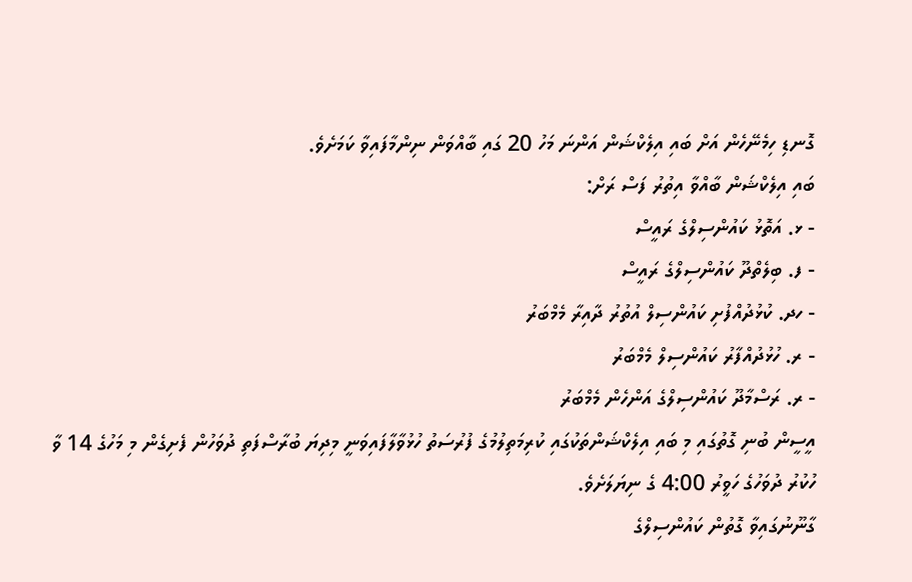ގޮނޑި ހިމެނޭހެން އަށް ބައި އިލެކްޝަން އަންނަ މަހު 20 ގައި ބާއްވަން ނިންމާފައިވާ ކަމަށެވެ.
ބައި އިލެކްޝަން ބާއްވާ އިތުރު ފަސް ރަށް:
- ޅ. އަތޮޅު ކައުންސިލްގެ ރައީސް
- ފ. ބިލެތްދޫ ކައުންސިލްގެ ރައީސް
- ހދ. ކުޅުދުއްފުށި ކައުންސިލް އުތުރު ދާއިރާ މެމްބަރު
- ރ. ހުޅުދުއްފާރު ކައުންސިލް މެމްބަރު
- ރ. ރަސްމާދޫ ކައުންސިލްގެ އަންހެން މެމްބަރު
އީސީން ބުނި ގޮތުގައި މި ބައި އިލެކްޝަންތަކުގައި ކުރިމަތިލުމުގެ ފުރުސަތު ހުޅުވާލާފައިވަނީ މިދިޔަ ބުރާސްފަތި ދުވަހުން ފެށިގެން މި މަހުގެ 14 ވާ ހުކުރު ދުވަހުގެ ހަވީރު 4:00 ގެ ނިޔަލަށެވެ.
ގާނޫނުގައިވާ ގޮތުން ކައުންސިލްގެ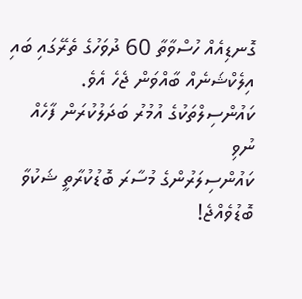ގޮނޑިއެއް ހުސްވާތާ 60 ދުވަހުގެ ތެރޭގައި ބައި އިލެކްޝަނެއް ބާއްވަން ޖެހެ އެވެ.
ކައުންސިލްތަކުގެ އުމުރު ބަދަލުކުރަން ފާހެއް ނުވި
ކައުންސިލަރުންގެ މުސާރަ ބޮޑުކުރާތީ ޝަކުވާ ބޮޑުވެއްޖެ!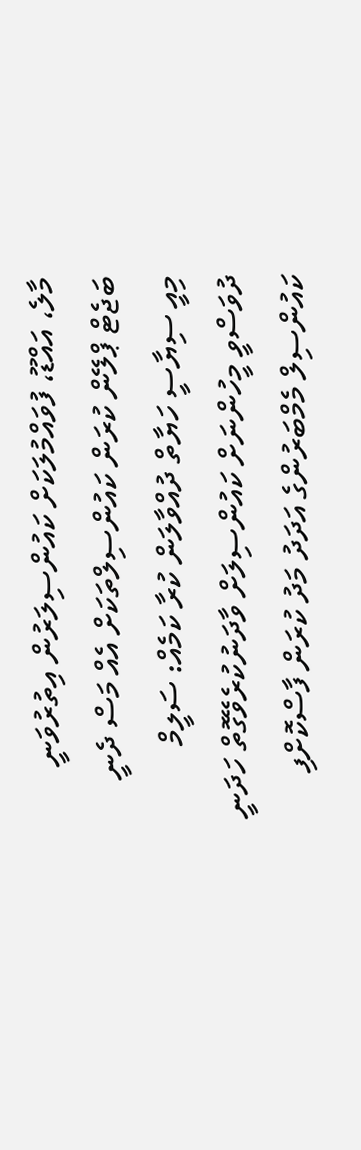މާލެ، އައްޑޫ، ފުވައްމުލަކަށް ކައުންސިލަރުން އިތުރުވަނީ
ބަޖެޓް ޕްލޭން ކުރަން ކައުންސިލްތަކަށް އެއް މަސް ދެނީ
މިއީ ސިޔާސީ ހަޔާތް ދުއްވާލަން ކުރާ ކަމެއް: ސަލީމް
ދުވަސްވީ މީހުންނަށް ކައުންސިލަށް ވާދަނުކުރެވޭގޮތް ހަދަނީ
ކައުންސިލް މެމްބަރުންގެ އަދަދު މަދު ކުރަން ފާސްކޮށްފި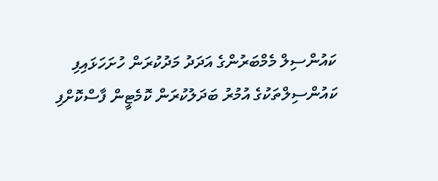ކައުންސިލް މެމްބަރުންގެ އަދަދު މަދުކުރަން ހުށަހަޅައިފި
ކައުންސިލްތަކުގެ އުމުރު ބަދަލުކުރަން ކޮމެޓީން ފާސްކޮށްފި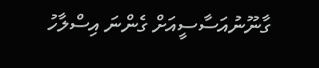ގާނޫނުއަސާސީއަށް ގެންނަ އިސްލާހު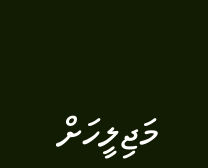މަޖިލީހަށް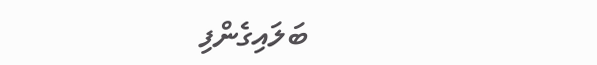ބަލައިގެންފި